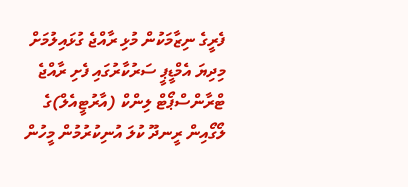ފެރީގެ ނިޒާމަކުން މުޅި ރާއްޖެ ގުޅައިލުމަށް މިދިޔަ އެމްޑީޕީ ސަރުކާރުގައި ފެށި ރާއްޖެ ޓްރާންސްޕޯޓް ލިންކް (އާރުޓީއެލް)ގެ ލޯގޯއިން ރީނދޫ ކުލަ އުނިކުރުމުން މީހުން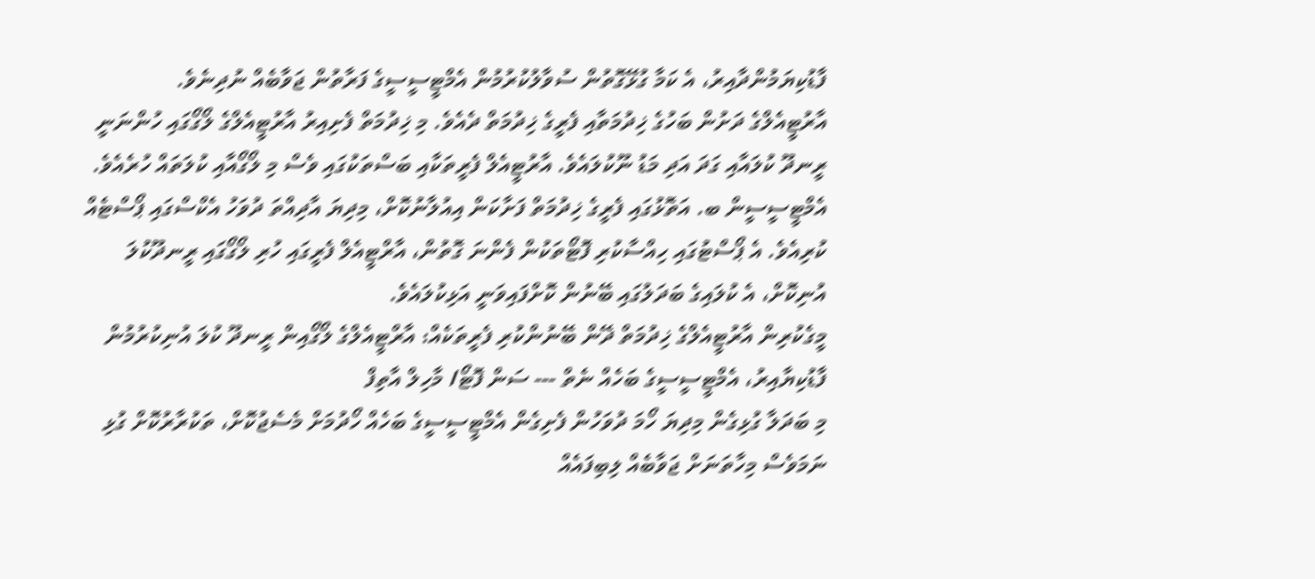ފާޑުކިޔަމުންދާއިރު، އެ ކަމާ ގުޅޭގޮތުން ސުވާލުކުރުމުން އެމްޓީސީސީގެ ފަރާތުން ޖަވާބެއް ނުދިނެވެ.
އާރުޓީއެލްގެ ދަށުން ބަހުގެ ޚިދުމަތާއި ފެރީގެ ޚިދުމަތް ދެއެވެ. މި ޚިދުމަތް ފެށިއިރު އާރުޓީއެލްގެ ލޯގޯގައި ހުންނަނީ ރީނދޫ ކުލައާއި ގަދަ އަދި މަޑު ނޫކުލައެވެ. އާރުޓީއެލް ފެރީތަކާއި ބަސްތަކުގައި ވެސް މި ލޯގޯއާއި ކުލަތައް ހުރެއެވެ.
އެމްޓީސީސީން ބ. އަތޮޅުގައި ފެރީގެ ޚިދުމަތް ފަށާކަން އިއުލާނުކޮށް، މިދިޔަ އާދިއްތަ ދުވަހު އެކްސްގައި ޕޯސްޓެއް ކުރިއެވެ. އެ ޕޯސްޓުގައި ހިއްސާކުރި ފޮޓޯތަކުން ފެންނަ ގޮތުން، އާރްޓީއެލް ފެރީގައި ހުރި ލޯގޯގައި ރީނދޫކުލަ އުނިކޮށް، އެ ކުލައިގެ ބަދަލުގައި ބޭނުން ކޮށްފައިވަނީ އަޅިކުލައެވެ.
މީގެކުރިން އާރުޓީއެލްގެ ޚިދުމަތް ދޭން ބޭނުންކުރި ފެރީތަކެއް: އާރްޓީއެލްގެ ލޯގޯއިން ރީނދޫ ކުލަ އުނިކުރުމުން ފާޑުކިޔާއިރު، އެމްޓީސީސީގެ ބަހެއް ނެތް --- ސަން ފޮޓޯ/ މާހިލް އާތިފް
މި ބަދަލާ ގުޅިގެން މިދިޔަ ހޯމަ ދުވަހުން ފެށިގެން އެމްޓީސީސީގެ ބަހެއް ހޯދުމަށް މެސެޖުކޮށް، ތަކުރާރުކޮށް ގުޅި ނަމަވެސް މިހާތަނަށް ޖަވާބެއް ލިބިފައެއް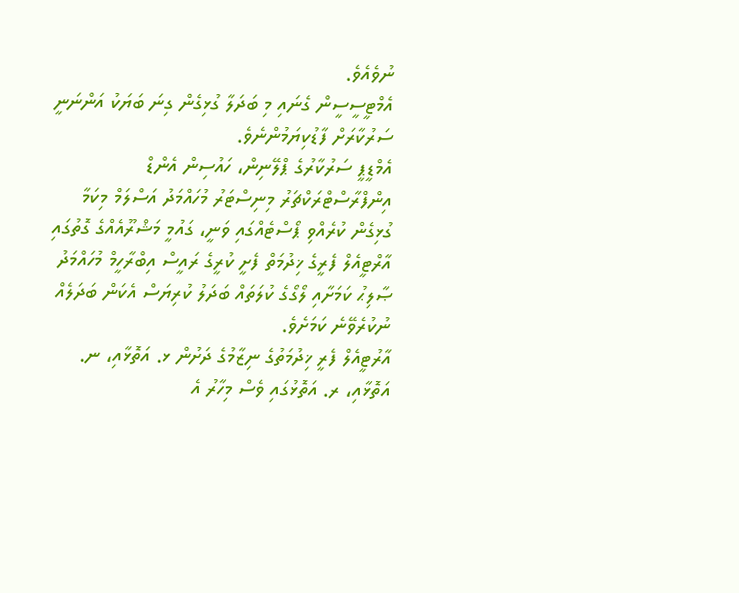ނުވެއެވެ.
އެމްޓީސީސީން ގެނައި މި ބަދަލާ ގުޅިގެން ގިނަ ބަޔަކު އަންނަނީ ސަރުކާރަށް ފާޑުކިޔަމުންނެވެ.
އެމްޑީޕީ ސަރުކާރުގެ ޕްލޭނިން، ހައުސިން އެންޑް އިންފްރާސްޓްރަކްޗަރު މިނިސްޓަރު މުހައްމަދު އަސްލަމް މިކަމާ ގުޅިގެން ކުރެއްވި ޕޯސްޓެއްގައި ވަނީ، ގައުމީ މަޝްރޫއެއްގެ ގޮތުގައި އާރްޓީއެލް ފެރީގެ ޚިދުމަތް ފެށީ ކުރީގެ ރައީސް އިބްރާހީމް މުހައްމަދު ޞާލިޙު ކަމަށާއި ލޯގޯގެ ކުލަތައް ބަދަލު ކުރިޔަސް އެކަން ބަދަލެއް ނުކުރެވޭނެ ކަމަށެވެ.
އާރުޓީއެލް ފެރީ ޚިދުމަތުގެ ނިޒާމުގެ ދަށުން ޅ. އަތޮޅާއި، ނ. އަތޮޅާއި، ރ. އަތޮޅުގައި ވެސް މިހާރު އެ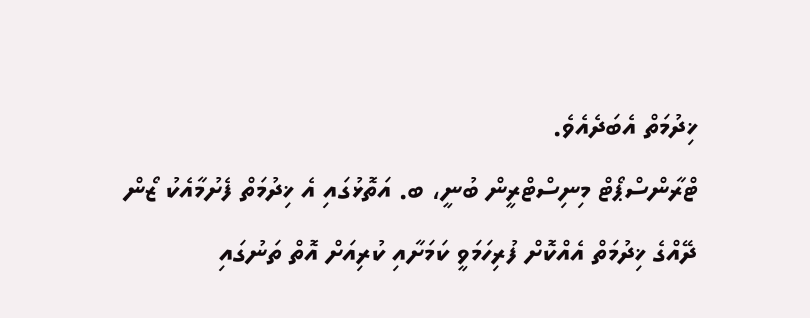ޚިދުމަތް އެބަދެއެވެ.
ޓްރާންސްޕޯޓް މިނިސްޓްރީން ބުނީ، ބ. އަތޮޅުގައި އެ ޚިދުމަތް ފެށުމާއެކު ޒޯން ދޭއްގެ ޚިދުމަތް އެއްކޮށް ފުރިހަމަވީ ކަމަށާއި ކުރިއަށް އޮތް ތަނުގައި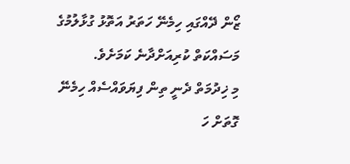ޒޯން ދޭއްގައި ހިމެނޭ ހަތަރު އަތޮޅު ގުޅާލުމުގެ މަސައްކަތް ކުރިއަށްދާނެ ކަމަށެވެ.
މި ޚިދުމަތް ދެނީ ތިން ފިޔަވައްސެއް ހިމެނޭ ގޮތަށް ހަ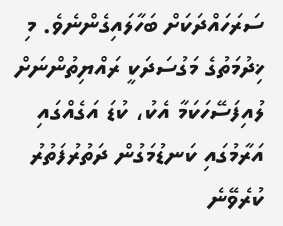ސަރަހައްދަކަށް ބަހާލައިގެންނެވެ. މި ޚިދުމަތުގެ މަގުސަދަކީ ރައްޔިތުންނަށް ލުއިފަސޭހަކަމާ އެކު، ކުޑަ އަގެއްގައި އަރާމުގައި ކަނޑުމަގުން ދަތުރުފަތުރު ކުރެވޭނެ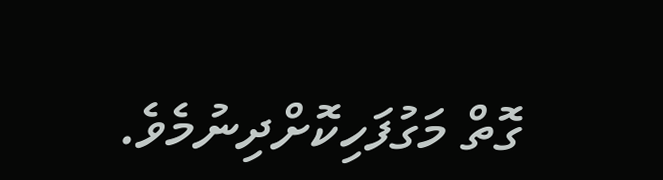ގޮތް މަގުފަހިކޮށްދިނުމެވެ.